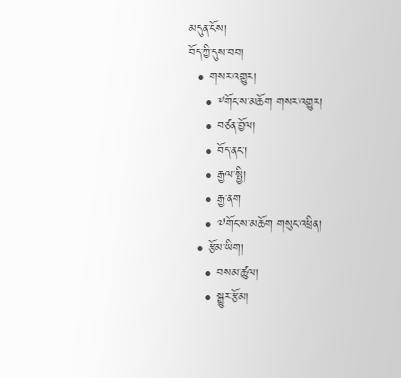མདུན་ངོས།
བོད་ཀྱི་དུས་བབ།
  • གསར་འགྱུར།
    • ༸གོང་ས་མཆོག གསར་འགྱུར།
    • བཙན་བྱོལ།
    • བོད་ནང་།
    • རྒྱལ་སྤྱི།
    • རྒྱ་ནག
    • ༧གོང་ས་མཆོག གསུང་འཕྲིན།
  • རྩོམ་ཡིག།
    • བསམ་ཚུལ།
    • སྒྱུར་རྩོམ།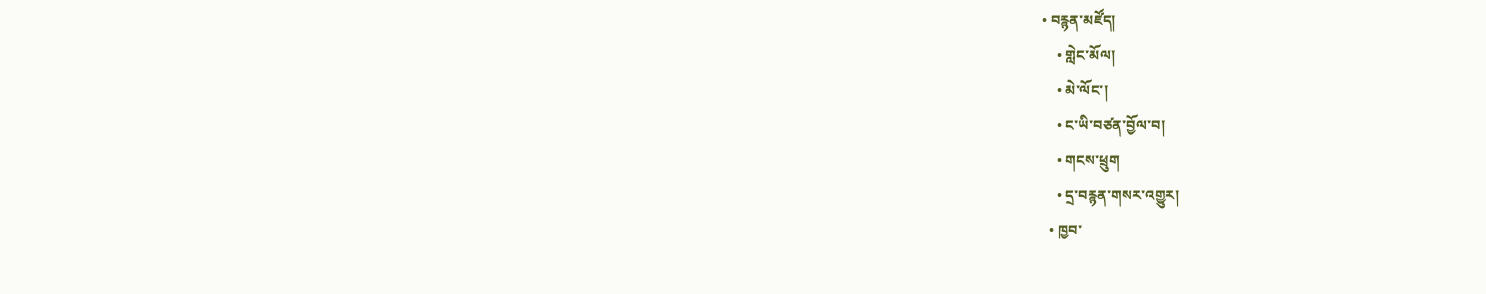• བརྙན་མཛོད།
    • གླེང་མོལ།
    • མེ་ལོང་།
    • ང་ཡི་བཙན་བྱོལ་བ།
    • གངས་ཕྲུག
    • དྲ་བརྙན་གསར་འགྱུར།
  • ཁྱབ་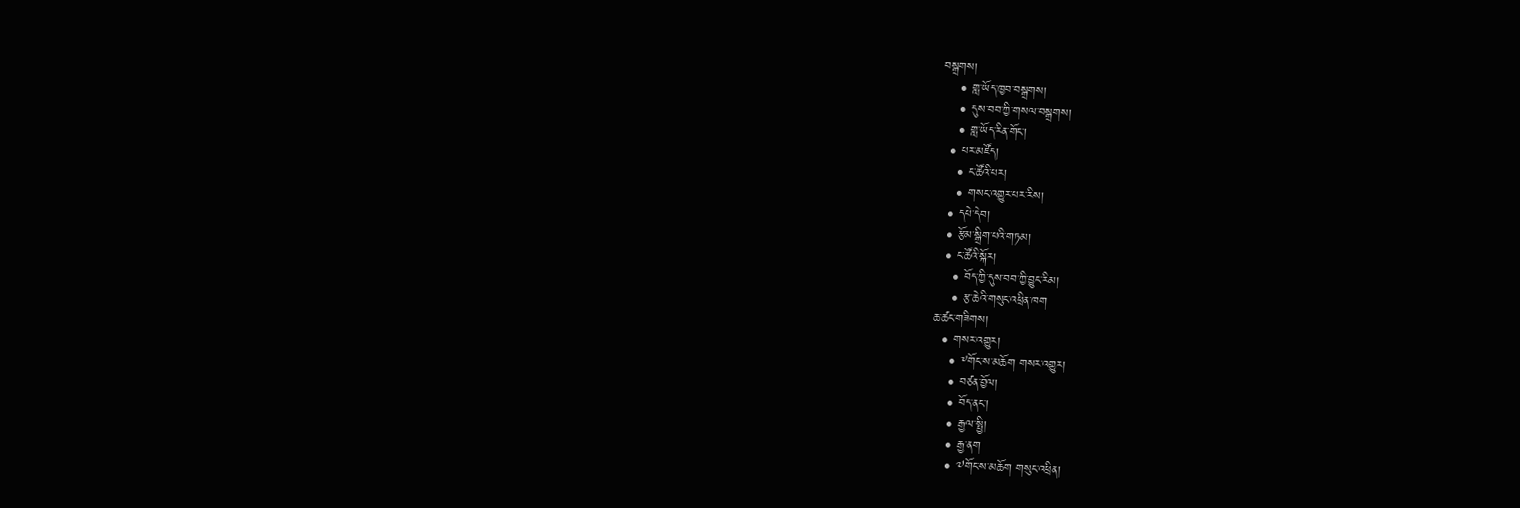བསྒྲགས།
    • གླ་ཡོད་ཁྱབ་བསྒྲགས།
    • དུས་བབ་ཀྱི་གསལ་བསྒྲགས།
    • གླ་ཡོད་རིན་གོང་།
  • པར་མཛོད།
    • ང་ཚོའི་པར།
    • གསང་འགྱུར་པར་རིས།
  • དཔེ་དེབ།
  • རྩོམ་སྒྲིག་པའི་གཏམ།
  • ང་ཚོའི་སྐོར།
    • བོད་ཀྱི་དུས་བབ་ཀྱི་བྱུང་རིམ།
    • རྩ་ཆེའི་གསུང་འཕྲིན་ཁག
ཆ་ཚང་གཟིགས།
  • གསར་འགྱུར།
    • ༸གོང་ས་མཆོག གསར་འགྱུར།
    • བཙན་བྱོལ།
    • བོད་ནང་།
    • རྒྱལ་སྤྱི།
    • རྒྱ་ནག
    • ༧གོང་ས་མཆོག གསུང་འཕྲིན།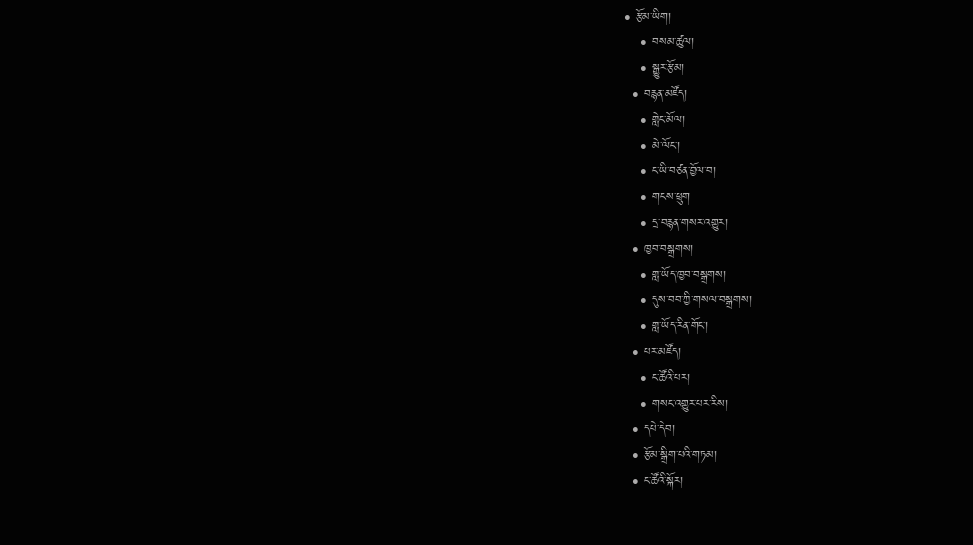• རྩོམ་ཡིག།
    • བསམ་ཚུལ།
    • སྒྱུར་རྩོམ།
  • བརྙན་མཛོད།
    • གླེང་མོལ།
    • མེ་ལོང་།
    • ང་ཡི་བཙན་བྱོལ་བ།
    • གངས་ཕྲུག
    • དྲ་བརྙན་གསར་འགྱུར།
  • ཁྱབ་བསྒྲགས།
    • གླ་ཡོད་ཁྱབ་བསྒྲགས།
    • དུས་བབ་ཀྱི་གསལ་བསྒྲགས།
    • གླ་ཡོད་རིན་གོང་།
  • པར་མཛོད།
    • ང་ཚོའི་པར།
    • གསང་འགྱུར་པར་རིས།
  • དཔེ་དེབ།
  • རྩོམ་སྒྲིག་པའི་གཏམ།
  • ང་ཚོའི་སྐོར།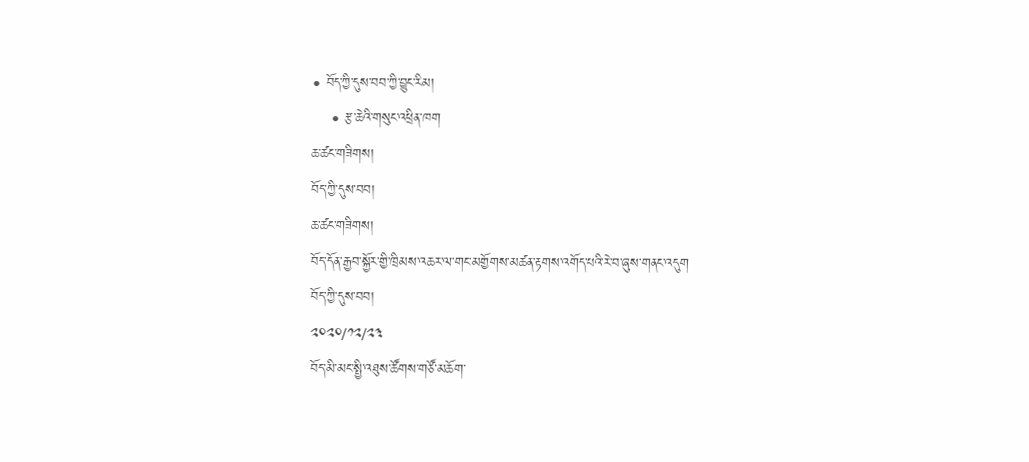• བོད་ཀྱི་དུས་བབ་ཀྱི་བྱུང་རིམ།
    • རྩ་ཆེའི་གསུང་འཕྲིན་ཁག
ཆ་ཚང་གཟིགས།
བོད་ཀྱི་དུས་བབ།
ཆ་ཚང་གཟིགས།
བོད་དོན་རྒྱབ་སྐྱོར་གྱི་ཁྲིམས་འཆར་ལ་གང་མགྱོགས་མཚན་རྟགས་འགོད་པའི་རེ་བ་ཞུས་གནང་འདུག
བོད་ཀྱི་དུས་བབ།
༢༠༢༠/༡༢/༢༣
བོད་མི་མང་སྤྱི་འཐུས་ཚོགས་གཙོ་མཆོག་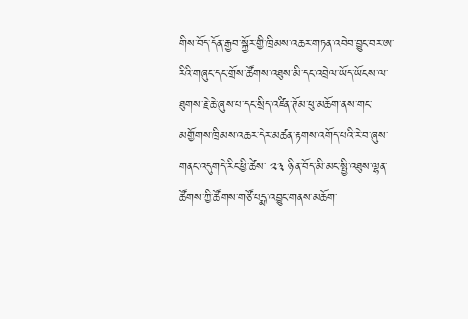གིས་བོད་དོན་རྒྱབ་སྐྱོར་གྱི་ཁྲིམས་འཆར་གཏན་འབེབ་བྱུང་བར་ཨ་རིའི་གཞུང་དང་གྲོས་ཚོགས་འཐུས་མི་དང་འབྲེལ་ཡོད་ཡོངས་ལ་ཐུགས་རྗེ་ཆེ་ཞུས་པ་དང་སྲིད་འཛིན་ཊོམ་ཕུ་མཆོག་ནས་གང་མགྱོགས་ཁྲིམས་འཆར་དེར་མཚན་རྟགས་འགོད་པའི་རེ་བ་ཞུས་གནང་འདུགདེ་རིང་ཕྱི་ཚེས་ ༢༣ ཉིན་བོད་མི་མང་སྤྱི་འཐུས་ལྷན་ཚོགས་ཀྱི་ཚོགས་གཙོ་པདྨ་འབྱུང་གནས་མཆོག་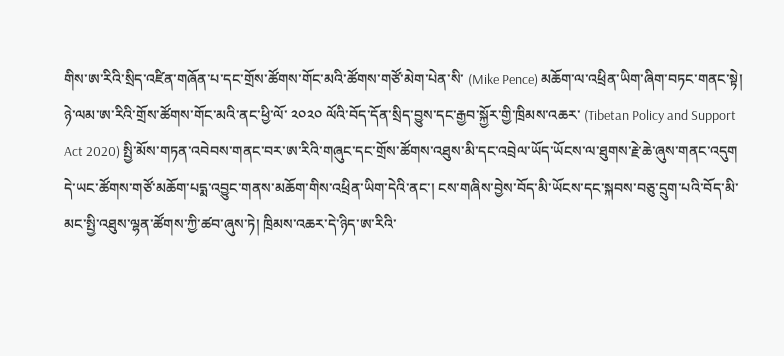གིས་ཨ་རིའི་སྲིད་འཛིན་གཞོན་པ་དང་གྲོས་ཚོགས་གོང་མའི་ཚོགས་གཙོ་མེག་པེན་སི་ (Mike Pence) མཆོག་ལ་འཕྲིན་ཡིག་ཞིག་བཏང་གནང་སྟེ། ཉེ་ལམ་ཨ་རིའི་གྲོས་ཚོགས་གོང་མའི་ནང་ཕྱི་ལོ་ ༢༠༢༠ ལོའི་བོད་དོན་སྲིད་བྱུས་དང་རྒྱབ་སྐྱོར་གྱི་ཁྲིམས་འཆར་ (Tibetan Policy and Support Act 2020) སྤྱི་མོས་གཏན་འབེབས་གནང་བར་ཨ་རིའི་གཞུང་དང་གྲོས་ཚོགས་འཐུས་མི་དང་འབྲེལ་ཡོད་ཡོངས་ལ་ཐུགས་རྗེ་ཆེ་ཞུས་གནང་འདུག
དེ་ཡང་ཚོགས་གཙོ་མཆོག་པདྨ་འབྱུང་གནས་མཆོག་གིས་འཕྲིན་ཡིག་དེའི་ནང་། ངས་གཞིས་བྱེས་བོད་མི་ཡོངས་དང་སྐབས་བཅུ་དྲུག་པའི་བོད་མི་མང་སྤྱི་འཐུས་ལྷན་ཚོགས་ཀྱི་ཚབ་ཞུས་ཏེ། ཁྲིམས་འཆར་དེ་ཉིད་ཨ་རིའི་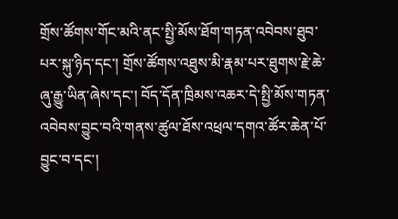གྲོས་ཚོགས་གོང་མའི་ནང་སྤྱི་མོས་ཐོག་གཏན་འབེབས་ཐུབ་པར་སྐུ་ཉིད་དང་། གྲོས་ཚོགས་འཐུས་མི་རྣམ་པར་ཐུགས་རྗེ་ཆེ་ཞུ་རྒྱུ་ཡིན་ཞེས་དང་། བོད་དོན་ཁྲིམས་འཆར་དེ་སྤྱི་མོས་གཏན་འབེབས་བྱུང་བའི་གནས་ཚུལ་ཐོས་འཕྲལ་དགའ་ཚོར་ཆེན་པོ་བྱུང་བ་དང་།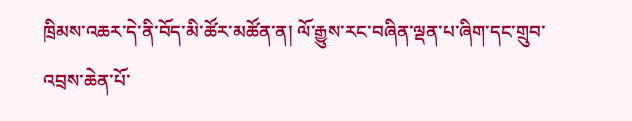ཁྲིམས་འཆར་དེ་ནི་བོད་མི་ཚོར་མཚོན་ན། ལོ་རྒྱུས་རང་བཞིན་ལྡན་པ་ཞིག་དང་གྲུབ་འབྲས་ཆེན་པོ་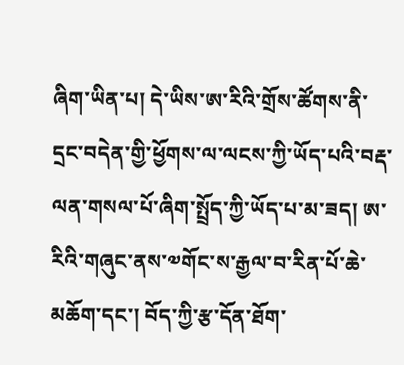ཞིག་ཡིན་པ། དེ་ཡིས་ཨ་རིའི་གྲོས་ཚོགས་ནི་དྲང་བདེན་གྱི་ཕྱོགས་ལ་ལངས་ཀྱི་ཡོད་པའི་བརྡ་ལན་གསལ་པོ་ཞིག་སྤྲོད་ཀྱི་ཡོད་པ་མ་ཟད། ཨ་རིའི་གཞུང་ནས་༧གོང་ས་རྒྱལ་བ་རིན་པོ་ཆེ་མཆོག་དང་། བོད་ཀྱི་རྩ་དོན་ཐོག་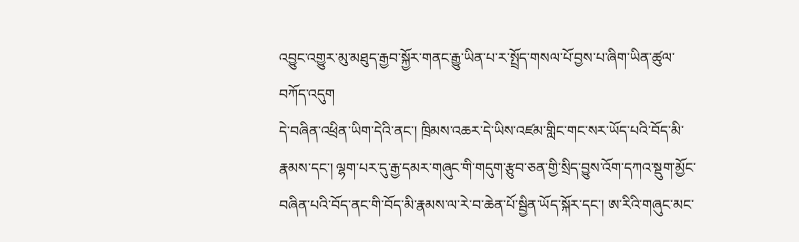འབྱུང་འགྱུར་མུ་མཐུད་རྒྱབ་སྐྱོར་གནང་རྒྱུ་ཡིན་པ་ར་སྤྲོད་གསལ་པོ་བྱས་པ་ཞིག་ཡིན་ཚུལ་བཀོད་འདུག
དེ་བཞིན་འཕྲིན་ཡིག་དེའི་ནང་། ཁྲིམས་འཆར་དེ་ཡིས་འཛམ་གླིང་གང་སར་ཡོད་པའི་བོད་མི་རྣམས་དང་། ལྷག་པར་དུ་རྒྱ་དམར་གཞུང་གི་གདུག་རྩུབ་ཅན་གྱི་སྲིད་བྱུས་འོག་དཀའ་སྡུག་མྱོང་བཞིན་པའི་བོད་ནང་གི་བོད་མི་རྣམས་ལ་རེ་བ་ཆེན་པོ་སྦྱིན་ཡོད་སྐོར་དང་། ཨ་རིའི་གཞུང་མང་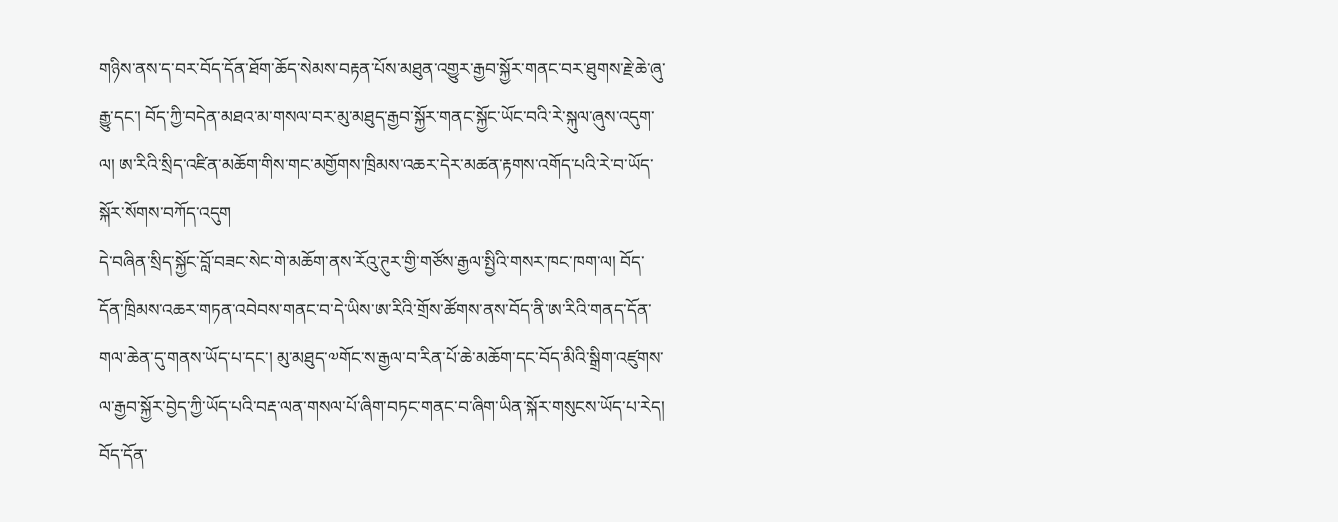གཉིས་ནས་ད་བར་བོད་དོན་ཐོག་ཆོད་སེམས་བརྟན་པོས་མཐུན་འགྱུར་རྒྱབ་སྐྱོར་གནང་བར་ཐུགས་རྗེ་ཆེ་ཞུ་རྒྱུ་དང་། བོད་ཀྱི་བདེན་མཐའ་མ་གསལ་བར་མུ་མཐུད་རྒྱབ་སྐྱོར་གནང་སྐྱོང་ཡོང་བའི་རེ་སྐུལ་ཞུས་འདུག་ལ། ཨ་རིའི་སྲིད་འཛིན་མཆོག་གིས་གང་མགྱོགས་ཁྲིམས་འཆར་དེར་མཚན་རྟགས་འགོད་པའི་རེ་བ་ཡོད་སྐོར་སོགས་བཀོད་འདུག
དེ་བཞིན་སྲིད་སྐྱོང་བློ་བཟང་སེང་གེ་མཆོག་ནས་རོའུ་ཊུར་གྱི་གཙོས་རྒྱལ་སྤྱིའི་གསར་ཁང་ཁག་ལ། བོད་དོན་ཁྲིམས་འཆར་གཏན་འབེབས་གནང་བ་དེ་ཡིས་ཨ་རིའི་གྲོས་ཚོགས་ནས་བོད་ནི་ཨ་རིའི་གནད་དོན་གལ་ཆེན་དུ་གནས་ཡོད་པ་དང་། མུ་མཐུད་༧གོང་ས་རྒྱལ་བ་རིན་པོ་ཆེ་མཆོག་དང་བོད་མིའི་སྒྲིག་འཛུགས་ལ་རྒྱབ་སྐྱོར་བྱེད་ཀྱི་ཡོད་པའི་བརྡ་ལན་གསལ་པོ་ཞིག་བཏང་གནང་བ་ཞིག་ཡིན་སྐོར་གསུངས་ཡོད་པ་རེད།
བོད་དོན་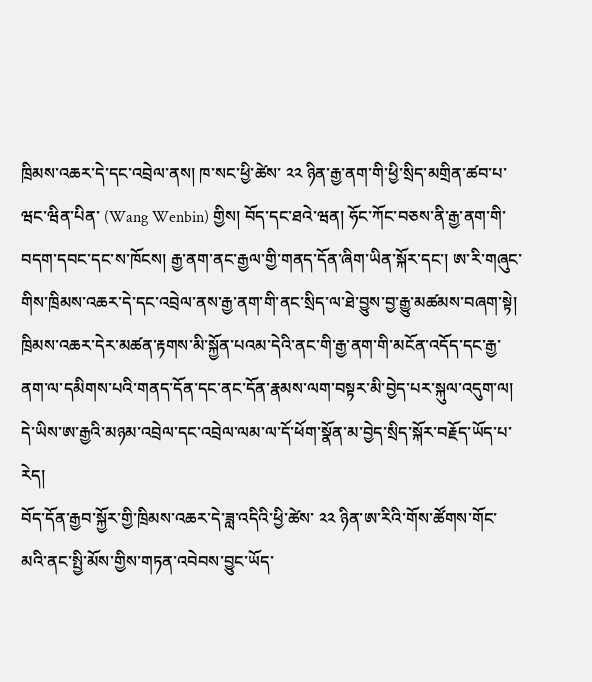ཁྲིམས་འཆར་དེ་དང་འབྲེལ་ནས། ཁ་སང་ཕྱི་ཚེས་ ༢༢ ཉིན་རྒྱ་ནག་གི་ཕྱི་སྲིད་མགྲིན་ཚབ་པ་ཝང་ཝིན་པིན་ (Wang Wenbin) གྱིས། བོད་དང་ཐའེ་ཝན། ཧོང་ཀོང་བཅས་ནི་རྒྱ་ནག་གི་བདག་དབང་དང་ས་ཁོངས། རྒྱ་ནག་ནང་རྒྱལ་གྱི་གནད་དོན་ཞིག་ཡིན་སྐོར་དང་། ཨ་རི་གཞུང་གིས་ཁྲིམས་འཆར་དེ་དང་འབྲེལ་ནས་རྒྱ་ནག་གི་ནང་སྲིད་ལ་ཐེ་བྱུས་བྱ་རྒྱུ་མཚམས་བཞག་སྟེ། ཁྲིམས་འཆར་དེར་མཚན་རྟགས་མི་སྐྱོན་པའམ་དེའི་ནང་གི་རྒྱ་ནག་གི་མངོན་འདོད་དང་རྒྱ་ནག་ལ་དམིགས་པའི་གནད་དོན་དང་ནང་དོན་རྣམས་ལག་བསྟར་མི་བྱེད་པར་སྐུལ་འདུག་ལ། དེ་ཡིས་ཨ་རྒྱའི་མཉམ་འབྲེལ་དང་འབྲེལ་ལམ་ལ་དོ་ཕོག་སྣོན་མ་བྱེད་སྲིད་སྐོར་བརྗོད་ཡོད་པ་རེད།
བོད་དོན་རྒྱབ་སྐྱོར་གྱི་ཁྲིམས་འཆར་དེ་ཟླ་འདིའི་ཕྱི་ཚེས་ ༢༢ ཉིན་ཨ་རིའི་གོས་ཚོགས་གོང་མའི་ནང་སྤྱི་མོས་གྱིས་གཏན་འབེབས་བྱུང་ཡོད་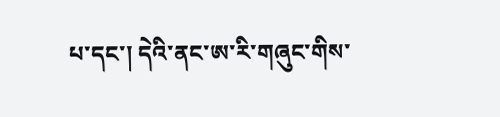པ་དང་། དེའི་ནང་ཨ་རི་གཞུང་གིས་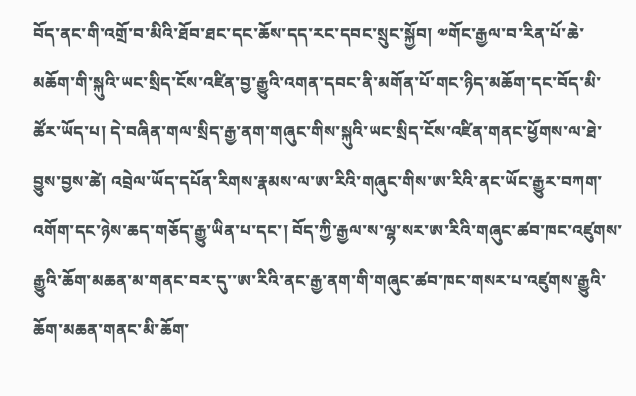བོད་ནང་གི་འགྲོ་བ་མིའི་ཐོབ་ཐང་དང་ཆོས་དད་རང་དབང་སྲུང་སྐྱོབ། ༧གོང་རྒྱལ་བ་རིན་པོ་ཆེ་མཆོག་གི་སྐུའི་ཡང་སྲིད་ངོས་འཛིན་བྱ་རྒྱུའི་འགན་དབང་ནི་མགོན་པོ་གང་ཉིད་མཆོག་དང་བོད་མི་ཚོར་ཡོད་པ། དེ་བཞིན་གལ་སྲིད་རྒྱ་ནག་གཞུང་གིས་སྐུའི་ཡང་སྲིད་ངོས་འཛིན་གནང་ཕྱོགས་ལ་ཐེ་བྱུས་བྱས་ཚེ། འབྲེལ་ཡོད་དཔོན་རིགས་རྣམས་ལ་ཨ་རིའི་གཞུང་གིས་ཨ་རིའི་ནང་ཡོང་རྒྱུར་བཀག་འགོག་དང་ཉེས་ཆད་གཅོད་རྒྱུ་ཡིན་པ་དང་། བོད་ཀྱི་རྒྱལ་ས་ལྷ་སར་ཨ་རིའི་གཞུང་ཚབ་ཁང་འཛུགས་རྒྱུའི་ཆོག་མཆན་མ་གནང་བར་དུ་་ཨ་རིའི་ནང་རྒྱ་ནག་གི་གཞུང་ཚབ་ཁང་གསར་པ་འཛུགས་རྒྱུའི་ཆོག་མཆན་གནང་མི་ཆོག་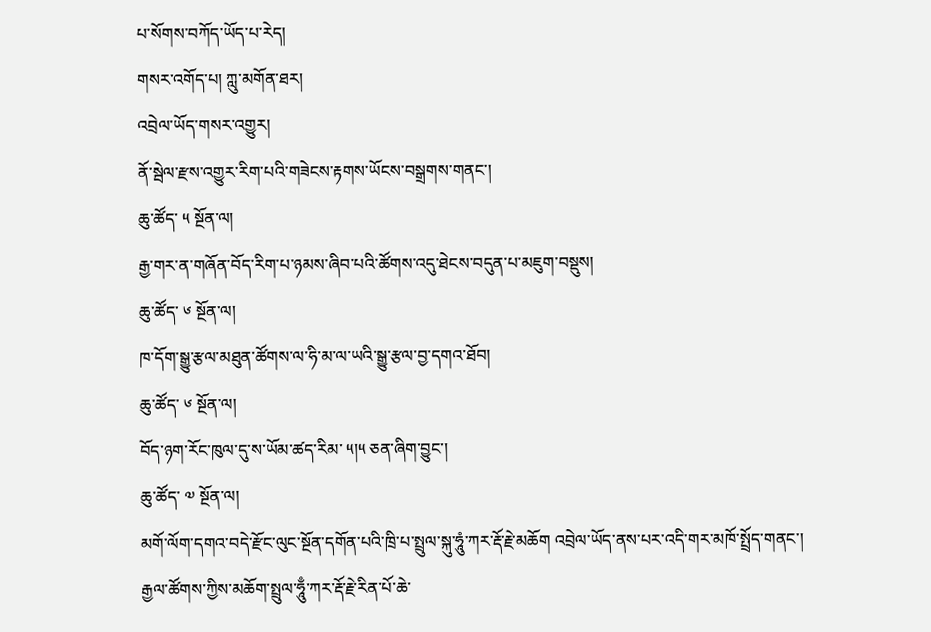པ་སོགས་བཀོད་ཡོད་པ་རེད།
གསར་འགོད་པ། ཀླུ་མགོན་ཐར།
འབྲེལ་ཡོད་གསར་འགྱུར།
ནོ་སྦེལ་རྫས་འགྱུར་རིག་པའི་གཟེངས་རྟགས་ཡོངས་བསྒྲགས་གནང་།
ཆུ་ཚོད་ ༥ སྔོན་ལ།
རྒྱ་གར་ན་གཞོན་བོད་རིག་པ་ཉམས་ཞིབ་པའི་ཚོགས་འདུ་ཐེངས་བདུན་པ་མཇུག་བསྡུས།
ཆུ་ཚོད་ ༦ སྔོན་ལ།
ཁ་དོག་སྒྱུ་རྩལ་མཐུན་ཚོགས་ལ་ཧི་མ་ལ་ཡའི་སྒྱུ་རྩལ་བྱ་དགའ་ཐོབ།
ཆུ་ཚོད་ ༦ སྔོན་ལ།
བོད་ཉག་རོང་ཁུལ་དུ་ས་ཡོམ་ཚད་རིམ་ ༥།༥ ཅན་ཞིག་བྱུང་།
ཆུ་ཚོད་ ༧ སྔོན་ལ།
མགོ་ལོག་དགའ་བདེ་རྫོང་ལུང་སྔོན་དགོན་པའི་ཁྲི་པ་སྤྲུལ་སྐུ་ཧཱུཾ་ཀར་རྡོ་རྗེ་མཆོག འབྲེལ་ཡོད་ནས་པར་འདི་གར་མཁོ་སྤྲོད་གནང་།
རྒྱལ་ཚོགས་ཀྱིས་མཆོག་སྤྲུལ་ཧཱུྃ་ཀར་རྡོ་རྗེ་རིན་པོ་ཆེ་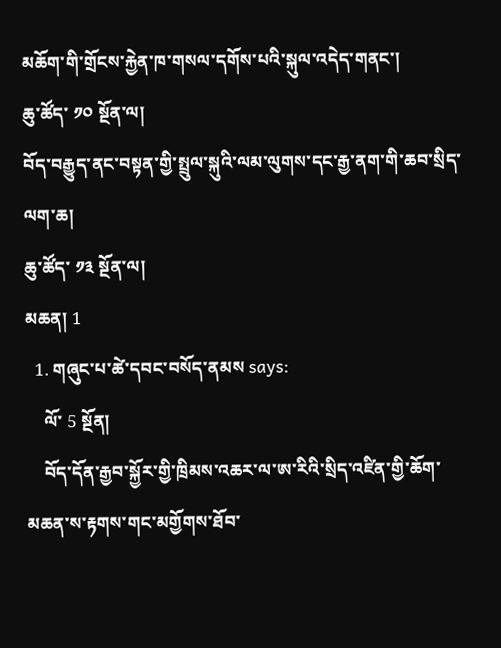མཆོག་གི་གྲོངས་རྐྱེན་ཁ་གསལ་དགོས་པའི་སྐུལ་འདེད་གནང་།
ཆུ་ཚོད་ ༡༠ སྔོན་ལ།
བོད་བརྒྱུད་ནང་བསྟན་གྱི་སྤྲུལ་སྐུའི་ལམ་ལུགས་དང་རྒྱ་ནག་གི་ཆབ་སྲིད་ལག་ཆ།
ཆུ་ཚོད་ ༡༣ སྔོན་ལ།
མཆན། 1
  1. གཞུང་པ་ཚེ་དབང་བསོད་ནམས says:
    ལོ་ 5 སྔོན།
    བོད་དོན་རྒྱབ་སྐྱོར་གྱི་ཁྲིམས་འཆར་ལ་ཨ་རིའི་སྲིད་འཛིན་གྱི་ཆོག་མཆན་ས་རྟགས་གང་མགྱོགས་ཐོབ་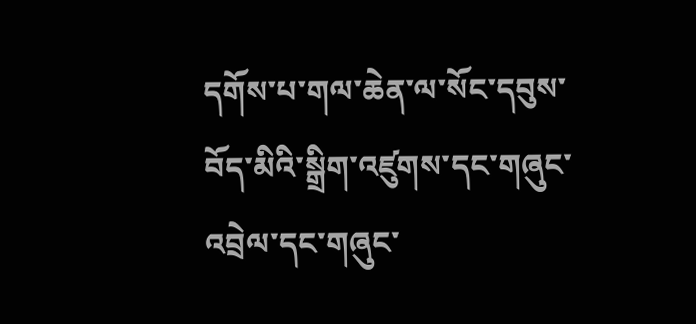དགོས་པ་གལ་ཆེན་ལ་སོང་དབུས་བོད་མིའི་སྒྲིག་འཛུགས་དང་གཞུང་འབྲེལ་དང་གཞུང་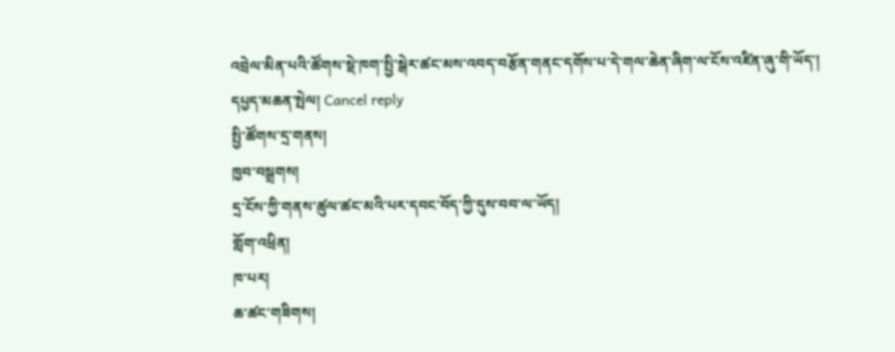འབྲེལ་མིན་པའི་ཚོགས་སྡེ་ཁག་སྤྱི་སྒེར་ཚང་མས་འབད་བརྩོན་གནང་དགོས་པ་དེ་གལ་ཆེན་ཞིག་ལ་ངོས་འཛིན་ཞུ་གི་ཡོད་།
དཔྱད་མཆན་སྤེལ། Cancel reply
སྤྱི་ཚོགས་དྲ་གནས།
ཁྱབ་བསྒྲགས།
དྲ་ངོས་ཀྱི་གནས་ཚུལ་ཚང་མའི་པར་དབང་བོད་ཀྱི་དུས་བབ་ལ་ཡོད།
གློག་འཕྲིན།
ཁ་པར།
ཆ་ཚང་གཟིགས།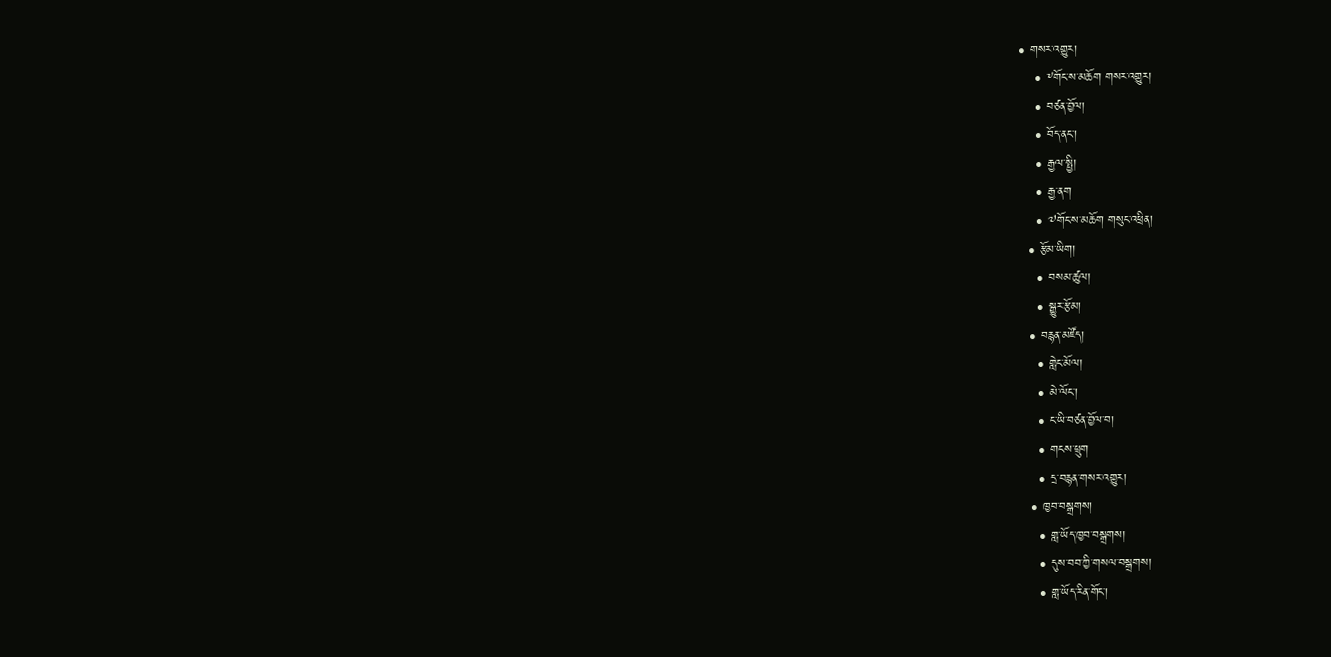• གསར་འགྱུར།
    • ༸གོང་ས་མཆོག གསར་འགྱུར།
    • བཙན་བྱོལ།
    • བོད་ནང་།
    • རྒྱལ་སྤྱི།
    • རྒྱ་ནག
    • ༧གོང་ས་མཆོག གསུང་འཕྲིན།
  • རྩོམ་ཡིག།
    • བསམ་ཚུལ།
    • སྒྱུར་རྩོམ།
  • བརྙན་མཛོད།
    • གླེང་མོལ།
    • མེ་ལོང་།
    • ང་ཡི་བཙན་བྱོལ་བ།
    • གངས་ཕྲུག
    • དྲ་བརྙན་གསར་འགྱུར།
  • ཁྱབ་བསྒྲགས།
    • གླ་ཡོད་ཁྱབ་བསྒྲགས།
    • དུས་བབ་ཀྱི་གསལ་བསྒྲགས།
    • གླ་ཡོད་རིན་གོང་།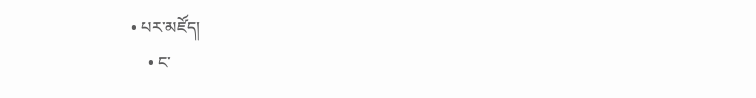• པར་མཛོད།
    • ང་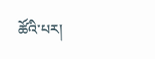ཚོའི་པར།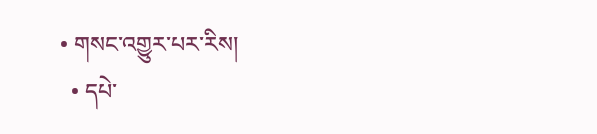• གསང་འགྱུར་པར་རིས།
  • དཔེ་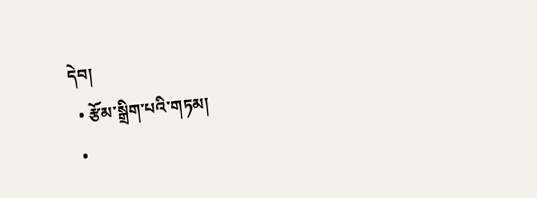དེབ།
  • རྩོམ་སྒྲིག་པའི་གཏམ།
  •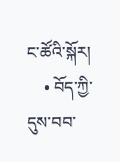ང་ཚོའི་སྐོར།
    • བོད་ཀྱི་དུས་བབ་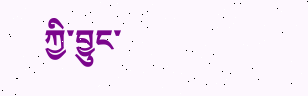ཀྱི་བྱུང་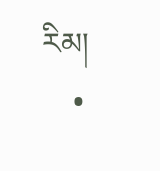རིམ།
    •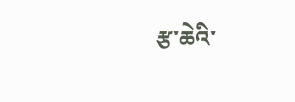རྩ་ཆེའི་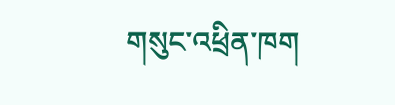གསུང་འཕྲིན་ཁག